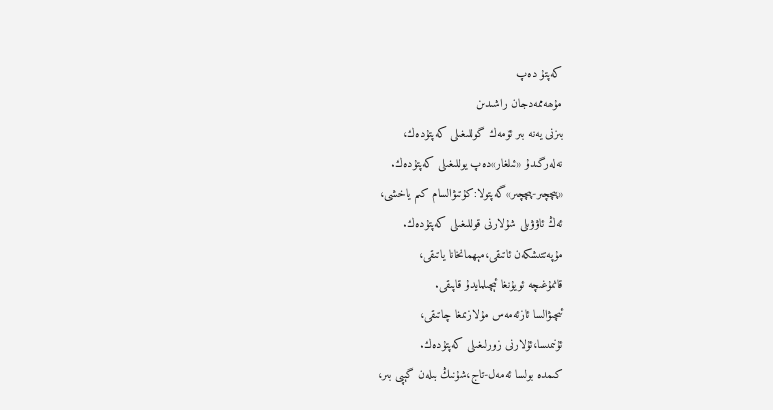كەپتۇ دەپ
مۇھەممەدجان راشىدىن
بىزنى يەنە بىر ئۆمەك گوللىغىلى كەپتۇدەك،
نەلەرگىدۇ «ئىلغار»دەپ يوللىغىلى كەپتۇدەك.
«پىچچىر-پىچچىر»گەپتولا:كۇتىۋالسام كىم ياخشى،
ئەڭ ئاۋۋىلى شۇلارنى قوللىغىلى كەپتۇدەك.
مۇپەتتىشكەن ئاتىقى،مېھمانخانا ياتىقى،
قانمۇغىچە ئويۇنغا ئېچىلمايدۇ قاپىقى.
ئىچىۋالسا ئازئەمەس مۇلازىمغا چاتىقى،
ئۇنىمىسا،ئۇلارنى زورلىغىلى كەپتۇدەك.
كىمدە بولسا ئەمەل-تاج،شۇنىڭ بىلەن گېپى بىر،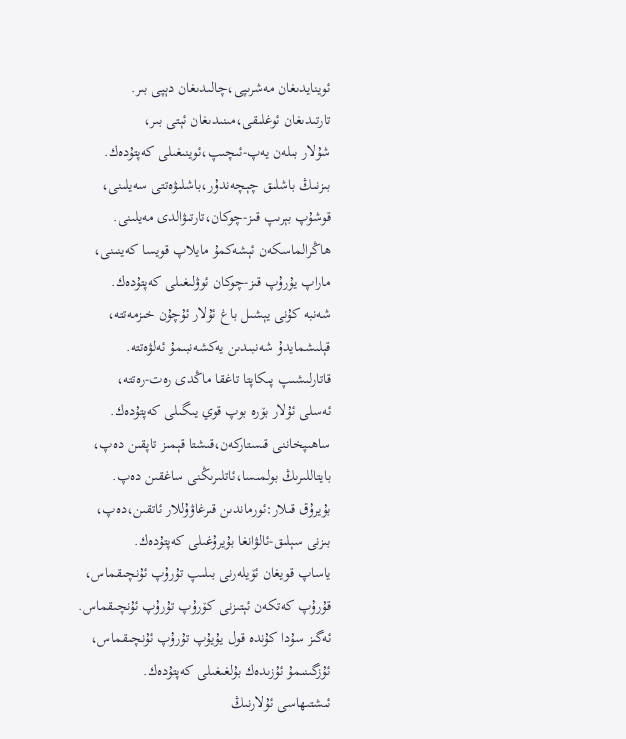ئوينايدىغان مەشرىپى،چالىدىغان دېپى بىر.
تارتىدىغان ئوغلىقى،مىنىدىغان ئېتى بىر،
شۇلار بىلەن يەپ-ئىچىپ،ئوينىغىلى كەپتۇدەك.
بىزنىڭ باشلىق چېچەندۇر،باشلىۋەتتى سەيلىنى،
قوشۇپ بېرىپ قىز-چوكان،تارتىۋالدى مەيلىنى.
ھاڭرالماسكەن ئېشەكمۇ مايلاپ قويسا كەينىنى،
ماراپ يۇرۇپ قىز-چوكان ئوۋلىغىلى كەپتۇدەك.
شەنبە كۇنى يېشىل باغ ئۇلار ئۇچۇن خىزمەتتە،
قېلىشمايدۇ شەنبىدىن يەكشەنبىمۇ ئەلۋەتتە.
قاتارلىشىپ پىكاپتا تاغقا ماڭدى رەت-رەتتە،
ئەسلى ئۇلار بۆرە بوپ قوي يىگىلى كەپتۇدەك.
ساھىپخاننى قىستاركەن،قىشتا قېمىز تاپقىن دەپ،
بايتاللىرىڭ بولمىسا،ئاتلىرىڭنى ساغقىن دەپ.
بۇيرۇق قىلار:ئورماندىن قىرغاۋۇللار ئاتقىن،دەپ،
بىزنى سېلىق-ئالۋانغا بۇيرۇغىلى كەپتۇدەك.
ياساپ قويغان ئۆيلەرنى بىلىپ تۇرۇپ ئۇنچىقماس،
قۇرۇپ كەتكەن ئېتىزنى كۆرۇپ تۇرۇپ ئۇنچىقماس.
ئەگىز سۇدا كۇندە قول يۇيۇپ تۇرۇپ ئۇنچىقماس،
ئۇزگىنىمۇ ئۇزىدەك بۇلغىغىلى كەپتۇدەك.
ئىشتىھاسى ئۇلارنىڭ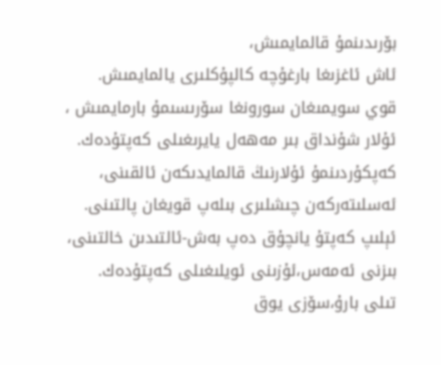بۆرىدىنمۇ قالمايمىش،
ئاش ئاغزىغا بارغۇچە كالپۇكلىرى يالمايمىش.
قوي سويمىغان سورونغا سۆرىسىمۇ بارمايمىش ،
ئۇلار شۇنداق بىر مەھەل يايرىغىلى كەپتۇدەك.
كەپكۇردىنمۇ ئۇلارنىڭ قالمايدىكەن ئالقىنى،
ئەسلىتەركەن چىشلىرى بىلەپ قويغان پالتىنى.
ئېلىپ كەپتۇ يانچۇق دەپ بەش-ئالتىدىن خالتىنى،
بىزنى ئەمەس،ئۇزىنى ئويلىغىلى كەپتۇدەك.
تىلى بارۇ،سۆزى يوق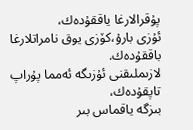پۇقرالارغا ياققۇدەك،
ئۇزى بارۇ،كۆزى يوق نامراتلارغا باققۇدەك.
لازىملىقنى ئۇزىگە ئەمما پۇراپ تاپقۇدەك،
بىزگە ياقماس بىر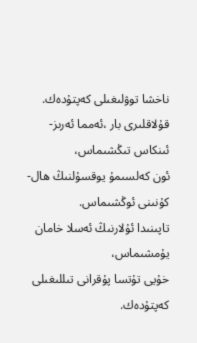ناخشا توۋلىغىلى كەپتۇدەك.
قۇلاقلىرى بار ،ئەمما ئەرىز-ئىنكاس تىڭشىماس،
ئون كەلسىمۇ يوقسۇلنىڭ ھال-كۇنىنى ئوڭشىماس.
تاپىنىدا ئۇلارنىڭ ئەسلا خامان يۇمشىماس،
خۇيى تۇتسا پۇقرانى تىللىغىلى كەپتۇدەك.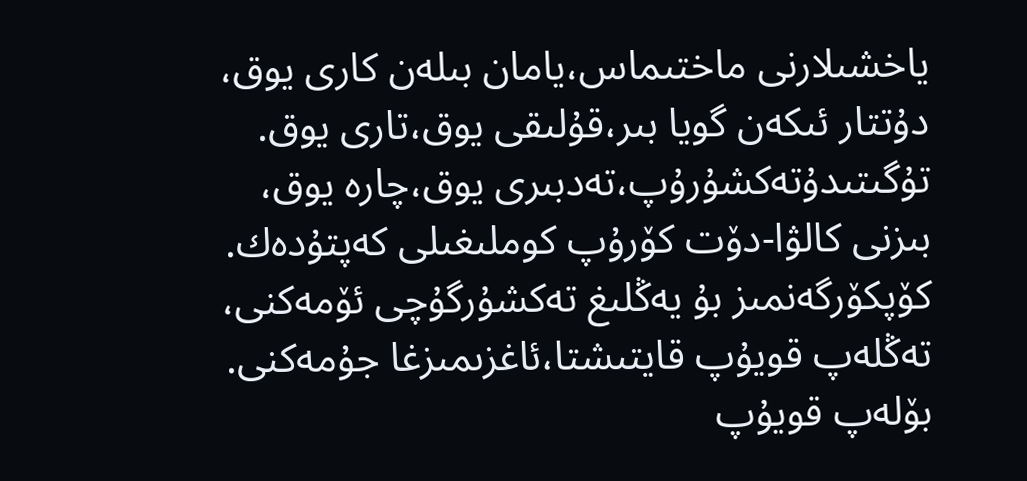ياخشىلارنى ماختىماس،يامان بىلەن كارى يوق،
دۇتتار ئىكەن گويا بىر،قۇلىقى يوق،تارى يوق.
تۇگىتىدۇتەكشۇرۇپ،تەدبىرى يوق،چارە يوق،
بىزنى كالۋا-دۆت كۆرۇپ كوملىغىلى كەپتۇدەك.
كۆپكۆرگەنمىز بۇ يەڭلىغ تەكشۇرگۇچى ئۆمەكنى،
تەڭلەپ قويۇپ قايتىشتا،ئاغزىمىزغا جۇمەكنى.
بۆلەپ قويۇپ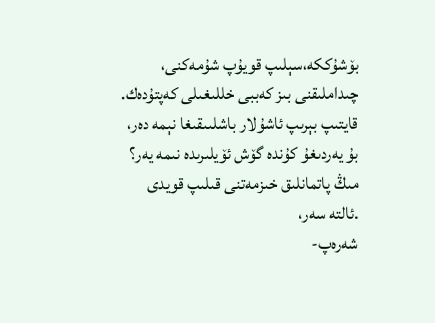بۆشۇككە،سېلىپ قويۇپ شۇمەكنى،
چىداملىقنى بىز كەببى خللىغىلى كەپتۇدەك.
قايتىپ بېرىپ ئاشۇلار باشلىىقىغا نېمە دەر،
بۇ يەردىغۇ كۇندە گۆش ئۆيلىرىدە نىمە يەر؟
مىڭ پاتمانلىق خىزمەتنى قىلىپ قويدى .ئالتە سەر،
شەرەپ-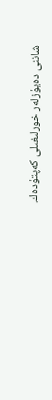شاننى دەيۇزلەر خورلىغىلى كەپتۇدەك.